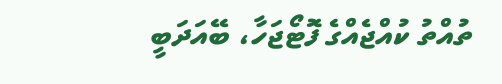ތުއްތު ކުއްޖެއްގެ ފޮޓޯޖަހާ، ބޭއަދަބީ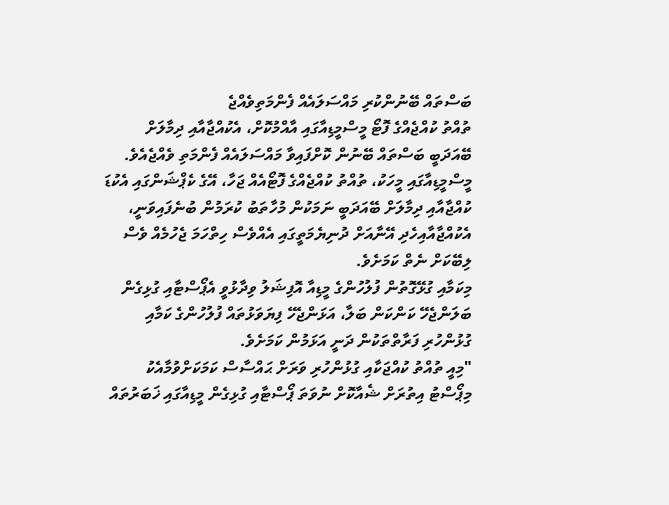ބަސްތައް ބޭނުންކުރި މައްސަލައެއް ފެންމަތިވެއްޖެ
ތުއްތު ކުއްޖެއްގެ ފޮޓޯ މީސްމީޑިއާގައި އާއްމުކޮށް، އެކުއްޖާއާއި ދިމާލަށް ބޭއަދަބީ ބަސްތައް ބޭނުން ކޮށްފައިވާ މައްސަލައެއް ފެންމަތި ވެއްޖެއެވެ.
މީސްމީޑިއާގައި މީހަކު، ތުއްތު ކުއްޖެއްގެ ފޮޓޯއެއް ޖަހާ، އޭގެ ކެޕްޝަންގައި އެކުޑަ ކުއްޖާއާއި ދިމާލަށް ބޭއަދަބީ ނަމަކުން މުހާތަބު ކުރަމުން ބުނެފައިވަނީ، އެކުއްޖާއާއިހެދި އޭނާއަށް ދުނިޔެމަތީގައި އެއްވެސް ހިތްހަމަ ޖެހުމެއް ވެސް ލިބޭކަށް ނެތް ކަމަށެވެ.
މިކަމާއި ގުޅޭގޮތުން ފުލުހުންގެ މީޑިއާ އޮފިޝަލު ވިދާޅުވީ އެޕޯސްޓާއި ގުޅިގެން ބަލަންޖެހޭ ކަންކަން ބަލާ، އަޅަންޖެހޭ ފިޔަވަޅުތައް ފުލުހުންގެ ކަމާއި ގުޅުންހުރި ފަރާތްތަކުން ދަނީ އަޅަމުން ކަމަށެވެ.
"މިއީ ތުއްތު ކުއްޖަކާއި ގުޅުންހުރި ވަރަށް ޙައްސާސް ކަމަކަށްވުމާއެކު މިޕޯސްޓު އިތުރަށް ޝެއާކޮށް ނުވަތަ ޕޯސްޓާއި ގުޅިގެން މީޑިއާގައި ޚަބަރުތައް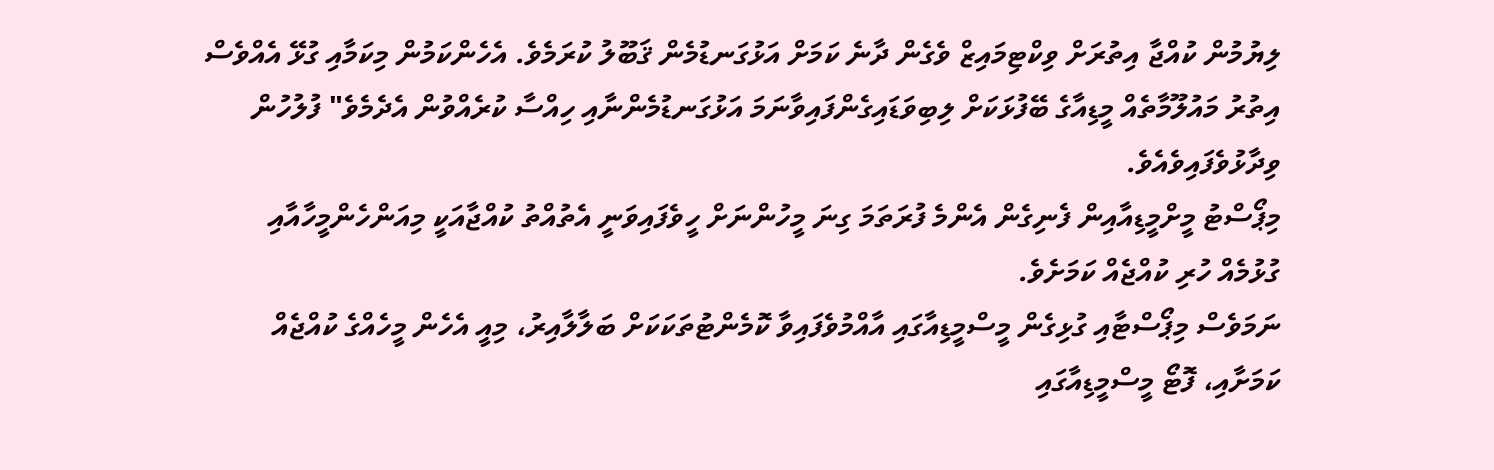ލިޔުމުން ކުއްޖާ އިތުރަށް ވިކްޓިމައިޒް ވެގެން ދާނެ ކަމަށް އަޅުގަނޑުމެން ޤަބޫލު ކުރަމެވެ. އެހެންކަމުން މިކަމާއި ގުޅޭ އެއްވެސް އިތުރު މައުލޫމާތެއް މީޑިއާގެ ބޭފުޅަކަށް ލިބިވަޑައިގެންފައިވާނަމަ އަޅުގަނޑުމެންނާއި ހިއްސާ ކުރެއްވުން އެދެމެވެ" ފުލުހުން ވިދާޅުވެފައިވެއެވެ.
މިޕޯސްޓު މީށްމީޑިއާއިން ފެނިގެން އެންމެ ފުރަތަމަ ގިނަ މީހުންނަށް ހީވެފައިވަނީ އެތުއްތު ކުއްޖާއަކީ މިއަންހެންމީހާއާއި ގުޅުމެއް ހުރި ކުއްޖެއް ކަމަށެވެ.
ނަމަވެސް މިޕޯސްޓާއި ގުޅިގެން މީސްމީޑިއާގައި އާއްމުވެފައިވާ ކޮމެންޓުތަކަކަށް ބަލާލާއިރު، މިއީ އެހެން މީހެއްގެ ކުއްޖެއް ކަމަށާއި، ފޮޓޯ މީސްމީޑިއާގައި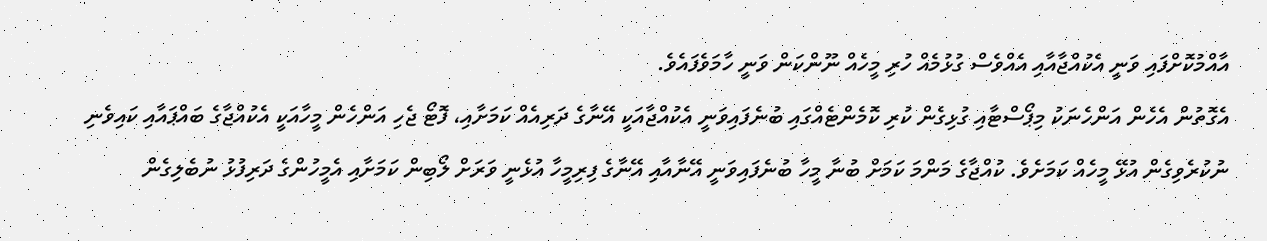އާއްމުކޮށްފައި ވަނީ އެކުއްޖާއާއި އެއްވެސް ގުޅުމެއް ހުރި މީހެއް ނޫންކަން ވަނީ ހާމަވެފައެވެ.
އެގޮތުން އެހެން އަންހެނަކު މިޕޯސްޓާއި ގުޅިގެން ކުރި ކޮމެންޓެއްގައި ބުނެފައިވަނީ އެކުއްޖާއަކީ އޭނާގެ ދަރިއެއް ކަމަށާއި، ފޮޓޯ ޖެހި އަންހެން މީހާއަކީ އެކުއްޖާގެ ބައްޕައާއި ކައިވެނި ނުކުރެވިގެން އުޅޭ މީހެއް ކަމަށެވެ. ކުއްޖާގެ މަންމަ ކަމަށް ބުނާ މީހާ ބުނެފައިވަނީ އޭނާއާއި އޭނާގެ ފިރިމީހާ އުޅެނީ ވަރަށް ލޯބިން ކަމަށާއި އެމީހުންގެ ދަރިފުޅު ނުބެލިގެން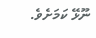ނޫޅޭ ކަމަށެވެ.